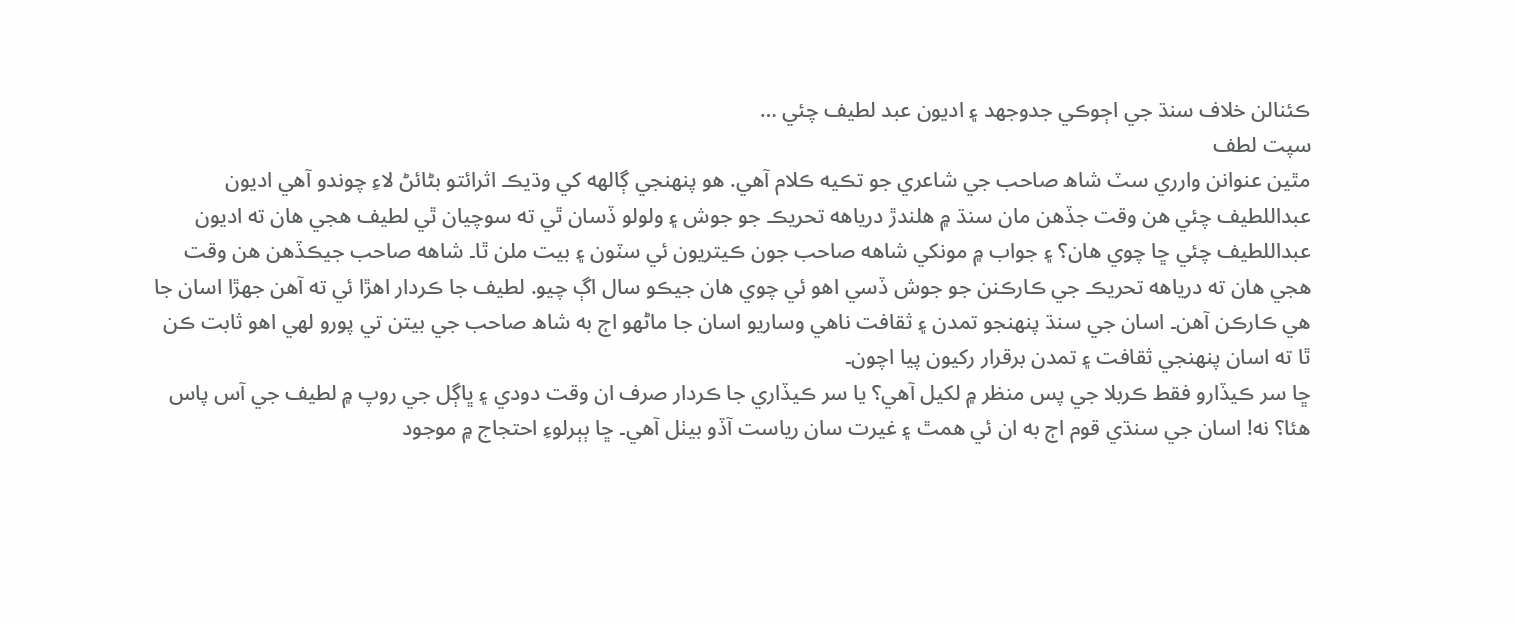ڪئنالن خلاف سنڌ جي اڄوڪي جدوجهد ۽ اديون عبد لطيف چئي …
سپت لطف
مٿين عنوانن وارري سٽ شاھ صاحب جي شاعري جو تڪيه ڪلام آھي. هو پنهنجي ڳالهه کي وڌيڪ اثرائتو بڻائڻ لاءِ چوندو آھي اديون عبداللطيف چئي هن وقت جڏهن مان سنڌ ۾ هلندڙ درياهه تحريڪ جو جوش ۽ ولولو ڏسان ٿي ته سوچيان ٿي لطيف هجي هان ته اديون عبداللطيف چئي ڇا چوي هان؟ ۽ جواب ۾ مونکي شاهه صاحب جون ڪيتريون ئي سٽون ۽ بيت ملن ٿا۔ شاهه صاحب جيڪڏهن هن وقت هجي هان ته درياهه تحريڪ جي ڪارڪنن جو جوش ڏسي اهو ئي چوي هان جيڪو سال اڳ چيو. لطيف جا ڪردار اهڙا ئي ته آھن جهڙا اسان جا هي ڪارڪن آھن۔ اسان جي سنڌ پنهنجو تمدن ۽ ثقافت ناهي وساريو اسان جا ماڻهو اڄ به شاھ صاحب جي بيتن تي پورو لهي اهو ثابت ڪن ٿا ته اسان پنهنجي ثقافت ۽ تمدن برقرار رکيون پيا اچون۔
ڇا سر ڪيڏارو فقط ڪربلا جي پس منظر ۾ لکيل آھي؟ يا سر ڪيڏاري جا ڪردار صرف ان وقت دودي ۽ ڀاڳل جي روپ ۾ لطيف جي آس پاس هئا؟ نه! اسان جي سنڌي قوم اڄ به ان ئي همٿ ۽ غيرت سان رياست آڏو بيٺل آھي۔ ڇا ٻٻرلوءِ احتجاج ۾ موجود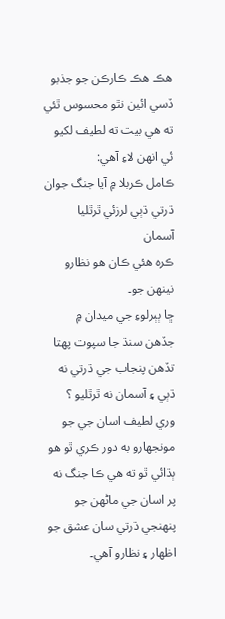هڪ هڪ ڪارڪن جو جذبو ڏسي ائين نٿو محسوس ٿئي ته هي بيت ته لطيف لکيو ئي انهن لاءِ آھي:
ڪامل ڪربلا ۾ آيا جنگ جوان
ڌرتي ڌٻي لرزئي ٿرٿليا آسمان
ڪره هئي ڪان هو نظارو نينهن جو۔
ڇا ٻٻرلوءِ جي ميدان ۾ جڏهن سنڌ جا سپوت پهتا تڏهن پنجاب جي ڌرتي نه ڌٻي ۽ آسمان نه ٿرٿليو ؟ وري لطيف اسان جي جو مونجهارو به دور ڪري ٿو هو ٻڌائي ٿو ته هي ڪا جنگ نه پر اسان جي ماڻهن جو پنهنجي ڌرتي سان عشق جو اظهار ۽ نظارو آھي۔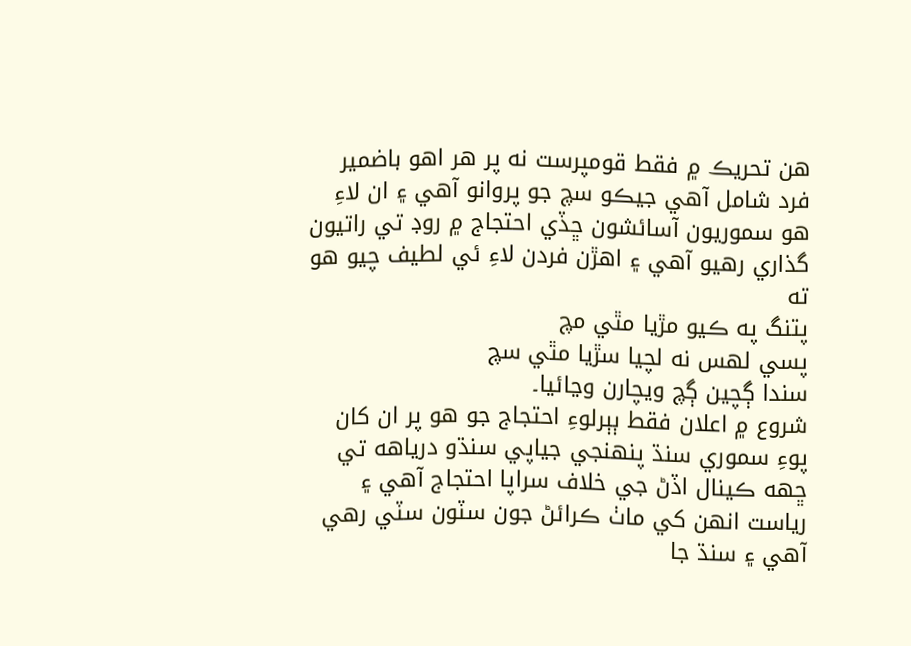هن تحريڪ ۾ فقط قومپرست نه پر هر اهو باضمير فرد شامل آھي جيڪو سچ جو پروانو آھي ۽ ان لاءِ هو سموريون آسائشون ڇڏي احتجاج ۾ روڊ تي راتيون گذاري رهيو آھي ۽ اهڙن فردن لاءِ ئي لطيف چيو هو ته
پتنگ په ڪيو مڙيا مٿي مچ
پسي لهس نه لچيا سڙيا مٿي سچ
سندا ڳچين ڳچ ويچارن وڃائيا۔
شروع ۾ اعلان فقط ٻٻرلوءِ احتجاج جو هو پر ان کان پوءِ سموري سنڌ پنهنجي جياپي سنڌو درياهه تي ڇهه ڪينال اڏڻ جي خلاف سراپا احتجاج آھي ۽ رياست انهن کي ماٺ ڪرائڻ جون سٽون سٽي رهي آھي ۽ سنڌ جا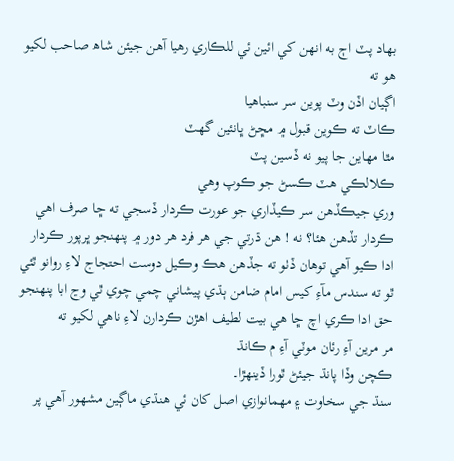بهاد پٽ اڄ به انهن کي ائين ئي للڪاري رهيا آھن جيئن شاھ صاحب لکيو هو ته
اڳيان اڏن وٽ پوين سر سنباهيا
ڪاٽ ته ڪوين قبول ۾ مڇڻ ڀانئين گهٽ
مٿا مهاين جا پيو نه ڏسين پٽ
ڪلالڪي هٽ ڪسڻ جو ڪوپ وهي
وري جيڪڏهن سر ڪيڏاري جو عورت ڪردار ڏسجي ته ڇا صرف اهي ڪردار تڏهن هئا؟ نه ! هن ڌرتي جي هر فرد هر دور ۾ پنهنجو ڀرپور ڪردار ادا ڪيو آھي توهان ڏٺو ته جڏهن هڪ وڪيل دوست احتجاج لاءِ روانو ٿئي ٿو ته سندس مآءِ کيس امام ضامن ٻڌي پيشاني چمي چوي ٿي وڃ ابا پنهنجو حق ادا ڪري اچ ڇا هي بيت لطيف اهڙن ڪردارن لاءِ ناهي لکيو ته
مر مرين آءِ رئان موٽي آءِ م ڪانڌ
ڪچن وڏا پانڌ جيئڻ ٿورا ڏينهڙا۔
سنڌ جي سخاوت ۽ مهمانوازي اصل کان ئي هنڌي ماڳين مشھور آھي پر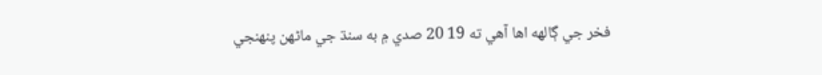فخر جي ڳالهه اها آھي ته 19 20 صدي ۾ به سنڌ جي ماڻھن پنهنجي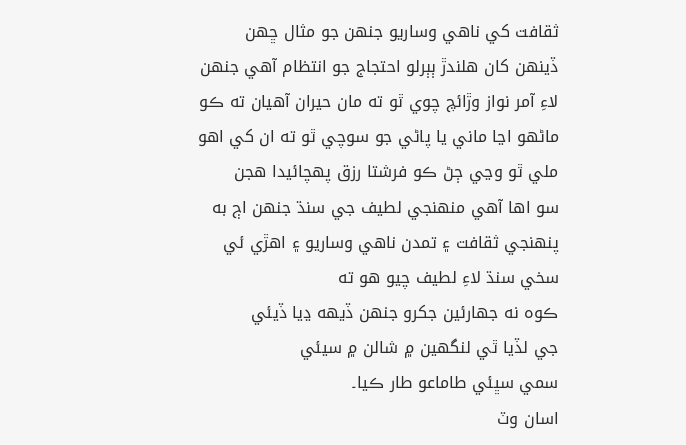ثقافت کي ناهي وساريو جنهن جو مثال ڇهن ڏينهن کان هلندڙ ٻٻرلو احتجاج جو انتظام آھي جنهن لاءِ آمر نواز وڙائچ چوي ٿو ته مان حيران آھيان ته ڪو ماڻهو اڃا ماني يا پاڻي جو سوچي ٿو ته ان کي اهو ملي ٿو وڃي ڄڻ ڪو فرشتا رزق پهچائيدا هجن
سو اها آھي منهنجي لطيف جي سنڌ جنهن اڄ به پنهنجي ثقافت ۽ تمدن ناهي وساريو ۽ اهڙي ئي سخي سنڌ لاءِ لطيف چيو هو ته
ڪوه نه جهارئين جکرو جنهن ڏيهه ڍيا ڏيئي
جي لڏيا ٿي لنگهين ۾ شالن ۾ سيئي
سمي سڀئي طاماعو طار ڪيا۔
اسان وٽ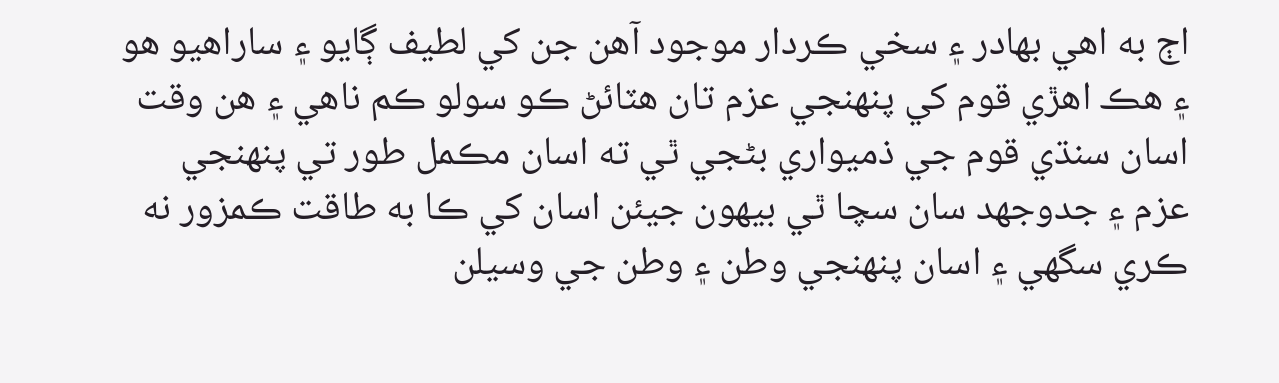اڄ به اهي بهادر ۽ سخي ڪردار موجود آھن جن کي لطيف ڳايو ۽ ساراهيو هو ۽ هڪ اهڙي قوم کي پنهنجي عزم تان هٽائڻ ڪو سولو ڪم ناهي ۽ هن وقت اسان سنڌي قوم جي ذميواري بڻجي ٿي ته اسان مڪمل طور تي پنهنجي عزم ۽ جدوجهد سان سچا ٿي بيهون جيئن اسان کي ڪا به طاقت ڪمزور نه ڪري سگهي ۽ اسان پنهنجي وطن ۽ وطن جي وسيلن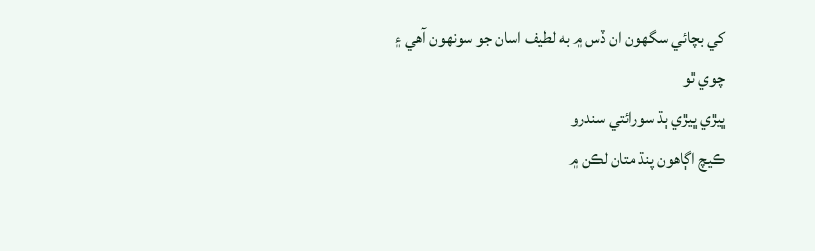کي بچائي سگهون ان ڏس ۾ به لطيف اسان جو سونهون آھي ۽ چوي ٿو
ڀيڙي ڀيڙي ٻڌ سورائتي سندرو
ڪيچ اڳاهون پنڌ متان لڪن ۾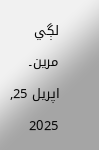لڳي مرين۔
اپريل 25, 2025